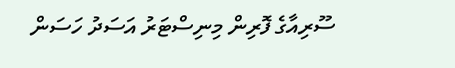ސޫރިއާގެ ފޮރިން މިނިސްޓަރު އަސަދު ހަސަން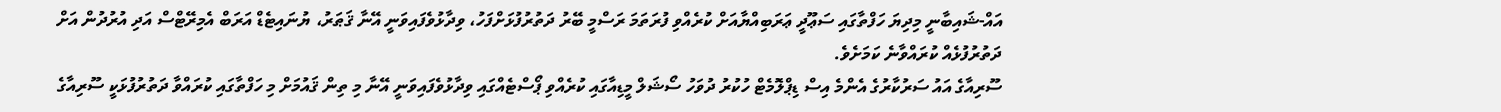އައް-ޝައިބާނީ މިދިޔަ ހަފްތާގައި ސަޢޫދީ ޢަރަބިއްޔާއަށް ކުރެއްވި ފުރަތަމަ ރަސްމީ ބޭރު ދަތުރުފުޅަށްފަހު، ވިދާޅުވެފައިވަނީ އޭނާ ޤަޠަރު، ޔުނައިޓެޑް އަރަބް އެމިރޭޓްސް އަދި އުރުދުން އަށް ދަތުރުފުޅެއް ކުރައްވާނެ ކަމަށެވެ.
ސޫރިއާގެ އައު ސަރުކާރުގެ އެންމެ އިސް ޑިޕްލޮމެޓް ހުކުރު ދުވަހު ސޯޝަލް މީޑިއާގައި ކުރެއްވި ޕޯސްޓެއްގައި ވިދާޅުވެފައިވަނީ އޭނާ މި ތިން ޤައުމަށް މި ހަފްތާގައި ކުރައްވާ ދަތުރުފުޅަކީ ސޫރިއާގެ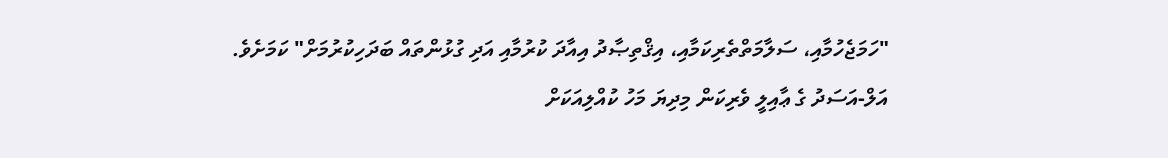"ހަމަޖެހުމާއި، ސަލާމަތްތެރިކަމާއި، އިޤްތިޞާދު އިއާދަ ކުރުމާއި އަދި ގުޅުންތައް ބަދަހިކުރުމަށް" ކަމަށެވެ.
އަލް-އަސަދު ގެ ޢާއިލީ ވެރިކަން މިދިޔަ މަހު ކުއްލިއަކަށް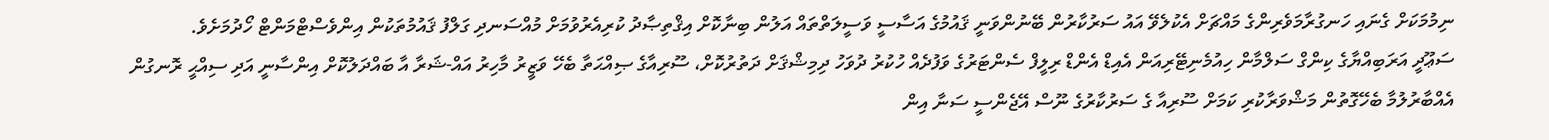ނިމުމަކަށް ގެނައި ހަނގުރާމަވެރިންގެ މައްޗަށް އެކުލެވޭ އައު ސަރުކާރުން ބޭނުންވަނީ ޤައުމުގެ އަސާސީ ވަސީލަތްތައް އަލުން ބިނާކޮށް އިޤްތިޞާދު ކުރިއެރުވުމަށް މުއްސަނދި ގަލްފު ޤައުމުތަކުން އިންވެސްޓްމަންޓް ހޯދުމަށެވެ.
ސަޢޫދީ އަރަބިއްޔާގެ ކިންގް ސަލްމާން ހިއުމެނިޓޭރިއަން އެއިޑް އެންޑް ރިލީފް ސެންޓަރުގެ ވަފުދެއް ހުކުރު ދުވަހު ދިމިޝްޤަށް ދަތުރުކޮށް، ސޫރިއާގެ ޞިއްޙަތާ ބެހޭ ވަޒީރު މާހިރު އައް-ޝަރާ އާ ބައްދަލުކޮށް އިންސާނީ އަދި ސިއްޙީ ރޮނގުން އެއްބާރުލުމާ ބެހޭގޮތުން މަޝްވަރާކުރި ކަމަށް ސޫރިއާ ގެ ސަރުކާރުގެ ނޫސް އޭޖެންސީ ސަނާ އިން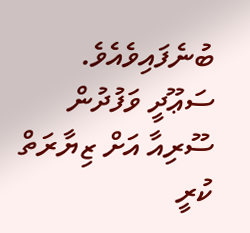ބުނެފައިވެއެވެ.
ސަޢޫދީ ވަފުދުން ސޫރިއާ އަށް ޒިޔާރަތް ކުރީ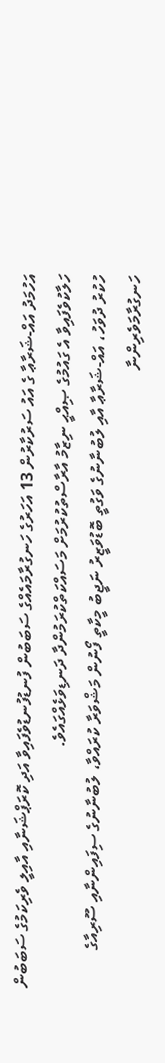އަހުމަދު އައް-ޝަރާޢާ ގެ އައު ސަރުކާރުން 13 އަހަރުގެ ހަނގުރާމައެއްގެ ސަބަބުން ފުނޑުފުނޑުވެފައިވާ އަދި ކޮރަޕްޝަނާއި އާއިލީ ވެރިކަމުގެ ސަބަބުން ހަލާކުވެފައިވާ އެ ގައުމުގެ ޞިއްޙީ ނިޒާމު އާރާސްތުކުރުމަށް މަސައްކަތްކުރަމުންދާ ދަނޑިވަޅެއްގައެވެ.
ހުކުރު ދުވަހު، އައް-ޝަރާޢާ އާއި ލުބުނާނުގެ ވަގުތީ ބޮޑުވަޒީރު ނަޖީބު މީކާތީ ފޯނުން މަޝްވަރާ ކުރައްވާ، ލުބުނާނުގެ ސިފައިންނާއި ސޫރިއާގެ ހަނގުރާމަވެރިންނާ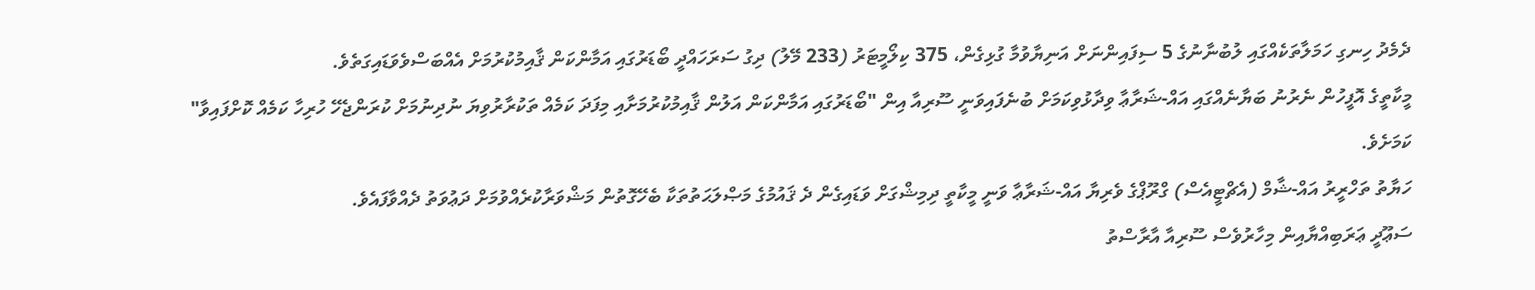ދެމެދު ހިނގި ހަމަލާތަކެއްގައި ލުބުނާނުގެ 5 ސިފައިންނަށް އަނިޔާވުމާ ގުޅިގެން، 375 ކިލޯމީޓަރު (233 މޭލު) ދިގު ސަރަހައްދީ ބޯޑަރުގައި އަމާންކަން ޤާއިމުކުރުމަށް އެއްބަސްވެވަޑައިގަތެވެ.
މީކާތީގެ އޮފީހުން ނެރުނު ބަޔާނެއްގައި އައް-ޝަރާޢާ ވިދާޅުވިކަމަށް ބުނެފައިވަނީ ސޫރިއާ އިން "ބޯޑަރުގައި އަމާންކަން އަލުން ޤާއިމުކުރުމަށާއި މިފަދަ ކަމެއް ތަކުރާރުވިޔަ ނުދިނުމަށް ކުރަންޖެހޭ ހުރިހާ ކަމެއް ކޮށްފައިވާ" ކަމަށެވެ.
ހަޔާތު ތަހްރީރު އައް-ޝާމް (އެޗްޓީއެސް) ގްރޫޕްގެ ވެރިޔާ އައް-ޝަރާޢާ ވަނީ މީކާތީ ދިމިޝްގަށް ވަޑައިގެން ދެ ޤައުމުގެ މަޞްލަޙަތުތަކާ ބެހޭގޮތުން މަޝްވަރާކުރެއްވުމަށް ދަޢުވަތު ދެއްވާފައެވެ.
ސަޢޫދީ ޢަރަބިއްޔާއިން މިހާރުވެސް ސޫރިއާ އާރާސްތު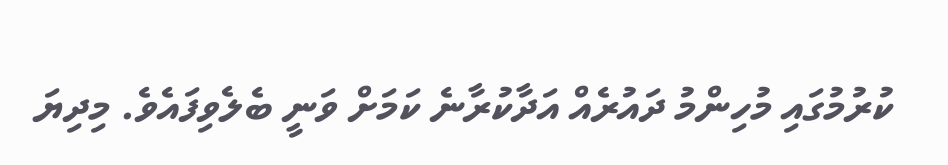ކުރުމުގައި މުހިންމު ދައުރެއް އަދާކުރާނެ ކަމަށް ވަނީ ބެލެވިފައެވެ. މިދިޔަ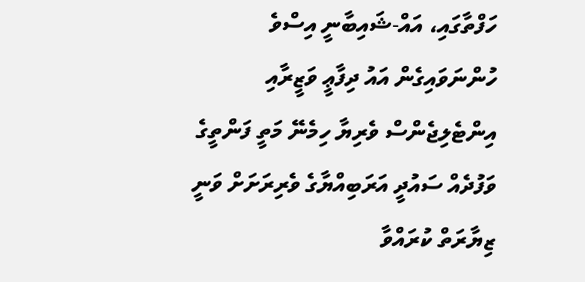ހަފްތާގައި، އައް-ޝައިބާނީ އިސްވެ ހުންނަވައިގެން އައު ދިފާޢީ ވަޒީރާއި އިންޓެލިޖެންސް ވެރިޔާ ހިމެނޭ މަތީ ފަންތީގެ ވަފުދެއް ސައުދީ އަރަބިއްޔާގެ ވެރިރަށަށް ވަނީ ޒިޔާރަތް ކުރައްވާ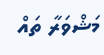މަޝްވަރާ ތައް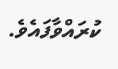ކުރައްވާފައެވެ.